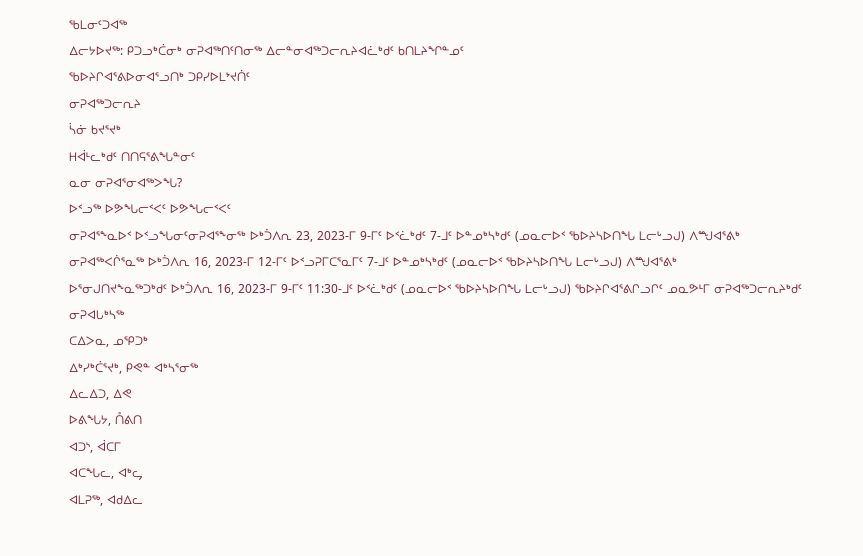ᖃᒪᓂᑦᑐᐊᖅ
ᐃᓕᔭᐅᔪᖅ: ᑭᑐᓗᒃᑖᓂᒃ ᓂᕈᐊᖅᑎᑦᑎᓂᖅ ᐃᓕᓐᓂᐊᖅᑐᓕᕆᔨᐊᓛᒃᑯᑦ ᑲᑎᒪᔨᖏᓐᓄᑦ
ᖃᐅᔨᒋᐊᕐᕕᐅᓂᐊᕐᓗᑎᒃ ᑐᑭᓯᐅᒪᔾᔪᑏᑦ
ᓂᕈᐊᖅᑐᓕᕆᔨ
ᓵᓃ ᑲᔪᕐᔪᒃ
ᕼᐋᒻᓚᒃᑯᑦ ᑎᑎᕋᕐᕕᖓᓐᓂᑦ
ᓇᓂ ᓂᕈᐊᕐᓂᐊᖅᐳᖓ?
ᐅᑉᓗᖅ ᐅᕗᖓᓕᑉᐸᑦ ᐅᕗᖓᓕᑉᐸᑦ
ᓂᕈᐊᕐᖕᓇᐅᑉ ᐅᑉᓗᖓᓂᑦᓂᕈᐊᕐᖕᓂᕐᒃ ᐅᒃᑑᐱᕆ 23, 2023-ᒥ 9-ᒥᑦ ᐅᑉᓛᒃᑯᑦ 7-ᒧᑦ ᐅᓐᓄᒃᓴᒃᑯᑦ (ᓄᓇᓕᐅᑉ ᖃᐅᔨᓴᐅᑎᖓ ᒪᓕᒡᓗᒍ) ᐱᙳᐊᕐᕕᒃ
ᓂᕈᐊᖅᐸᒌᕐᓇᖅ ᐅᒃᑑᐱᕆ 16, 2023-ᒥ 12-ᒥᑦ ᐅᑉᓗᕈᒥᑕᕐᓇᒥᑦ 7-ᒧᑦ ᐅᓐᓄᒃᓴᒃᑯᑦ (ᓄᓇᓕᐅᑉ ᖃᐅᔨᓴᐅᑎᖓ ᒪᓕᒡᓗᒍ) ᐱᙳᐊᕐᕕᒃ
ᐅᕐᓂᒍᑎᔪᖕᓇᖅᑐᒃᑯᑦ ᐅᒃᑑᐱᕆ 16, 2023-ᒥ 9-ᒥᑦ 11:30-ᒧᑦ ᐅᑉᓛᒃᑯᑦ (ᓄᓇᓕᐅᑉ ᖃᐅᔨᓴᐅᑎᖓ ᒪᓕᒡᓗᒍ) ᖃᐅᔨᒋᐊᕐᕕᒋᓗᒋᑦ ᓄᓇᕗᒻᒥ ᓂᕈᐊᖅᑐᓕᕆᔨᒃᑯᑦ
ᓂᕈᐊᒐᒃᓴᖅ
ᑕᐃᐳᓇ, ᓄᕿᑐᒃ
ᐃᒃᓯᒃᑖᕐᔪᒃ, ᑭᕙᓐ ᐊᒃᓴᕐᓂᖅ
ᐃᓚᐃᑐ, ᐃᕙ
ᐅᕕᖓᔭ, ᑍᕕᑎ
ᐊᑐᔅ, ᐋᑕᒥ
ᐊᑕᖓᓚ, ᐊᒃᖤ
ᐊᒪᕈᖅ, ᐊᑯᐃᓚ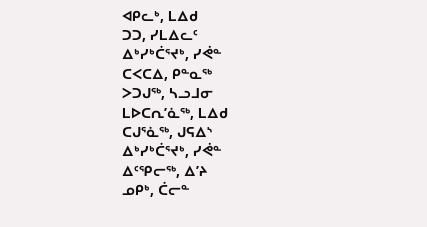ᐊᑭᓚᒃ, ᒪᐃᑯ
ᑐᑐ, ᓯᒪᐃᓚᑦ
ᐃᒃᓯᒃᑖᕐᔪᒃ, ᓯᕚᓐ
ᑕᐸᑕᐃ, ᑭᓐᓇᖅ
ᐳᑐᒍᖅ, ᓴᓗᒧᓂ
ᒪᐅᑕᕆ’ᓈᖅ, ᒪᐃᑯ
ᑕᒍᕐᓈᖅ, ᒍᕋᐃᔅ
ᐃᒃᓯᒃᑖᕐᔪᒃ, ᓯᕚᓐ
ᐃᑦᕿᓕᖅ, ᐃ’ᔨ
ᓄᑭᒃ, ᑖᓕᓐ